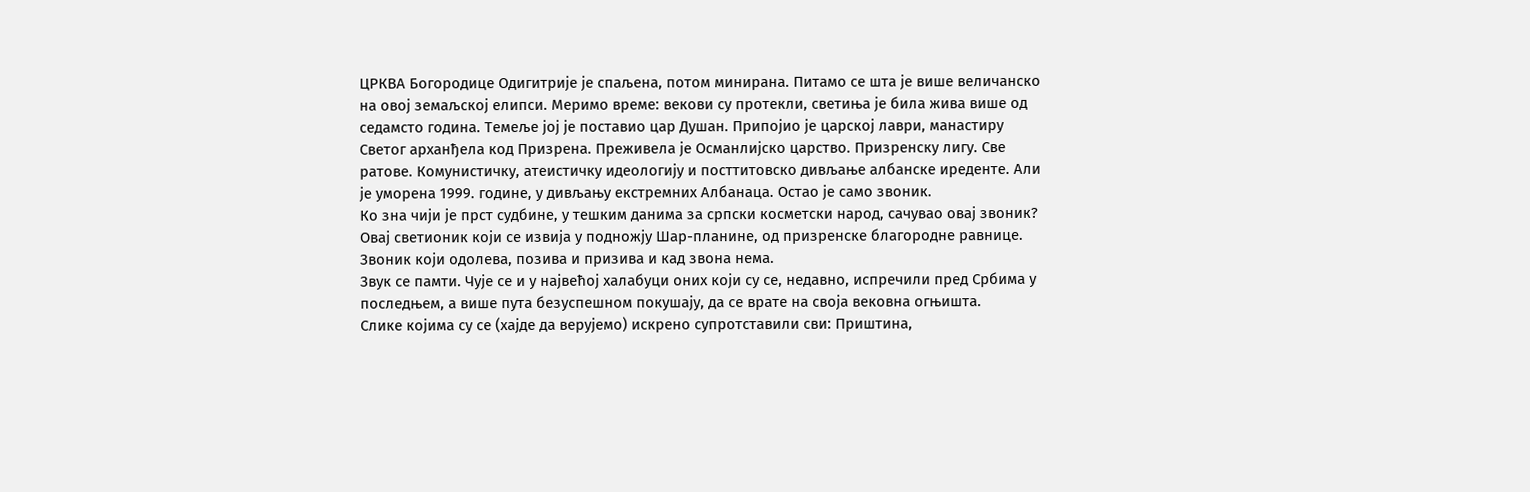ЦРКВА Богородице Одигитрије је спаљена, потом минирана. Питамо се шта је више величанско на овој земаљској елипси. Меримо време: векови су протекли, светиња је била жива више од седамсто година. Темеље јој је поставио цар Душан. Припојио је царској лаври, манастиру Светог арханђела код Призрена. Преживела је Османлијско царство. Призренску лигу. Све ратове. Комунистичку, атеистичку идеологију и посттитовско дивљање албанске иреденте. Али је уморена 1999. године, у дивљању екстремних Албанаца. Остао је само звоник.
Ко зна чији је прст судбине, у тешким данима за српски косметски народ, сачувао овај звоник? Овај светионик који се извија у подножју Шар-планине, од призренске благородне равнице. Звоник који одолева, позива и призива и кад звона нема.
Звук се памти. Чује се и у највећој халабуци оних који су се, недавно, испречили пред Србима у последњем, а више пута безуспешном покушају, да се врате на своја вековна огњишта.
Слике којима су се (хајде да верујемо) искрено супротставили сви: Приштина,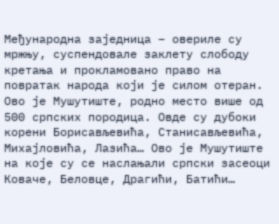Међународна заједница – овериле су мржњу, суспендовале заклету слободу кретања и прокламовано право на повратак народа који је силом отеран.
Ово је Мушутиште, родно место више од 500 српских породица. Овде су дубоки корени Борисављевића, Станисављевића, Михајловића, Лазића… Ово је Мушутиште на које су се наслањали српски засеоци Коваче, Беловце, Драгићи, Батићи…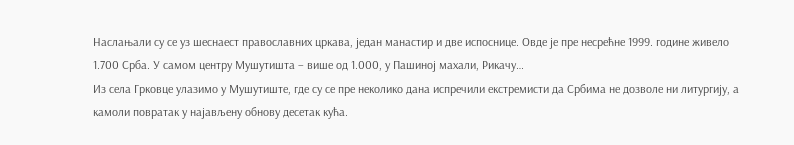Наслањали су се уз шеснаест православних цркава, један манастир и две испоснице. Овде је пре несрећне 1999. године живело 1.700 Срба. У самом центру Мушутишта – више од 1.000, у Пашиној махали, Рикачу…
Из села Грковце улазимо у Мушутиште, где су се пре неколико дана испречили екстремисти да Србима не дозволе ни литургију, а камоли повратак у најављену обнову десетак кућа.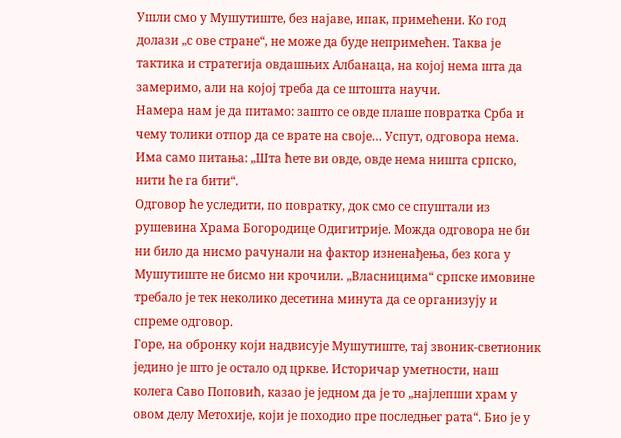Ушли смо у Мушутиште, без најаве, ипак, примећени. Ко год долази „с ове стране“, не може да буде непримећен. Таква је тактика и стратегија овдашњих Албанаца, на којој нема шта да замеримо, али на којој треба да се штошта научи.
Намера нам је да питамо: зашто се овде плаше повратка Срба и чему толики отпор да се врате на своје… Успут, одговора нема. Има само питања: „Шта ћете ви овде, овде нема ништа српско, нити ће га бити“.
Одговор ће уследити, по повратку, док смо се спуштали из рушевина Храма Богородице Одигитрије. Можда одговора не би ни било да нисмо рачунали на фактор изненађења, без кога у Мушутиште не бисмо ни крочили. „Власницима“ српске имовине требало је тек неколико десетина минута да се организују и спреме одговор.
Горе, на обронку који надвисује Мушутиште, тај звоник-светионик једино је што је остало од цркве. Историчар уметности, наш колега Саво Поповић, казао је једном да је то „најлепши храм у овом делу Метохије, који је походио пре последњег рата“. Био је у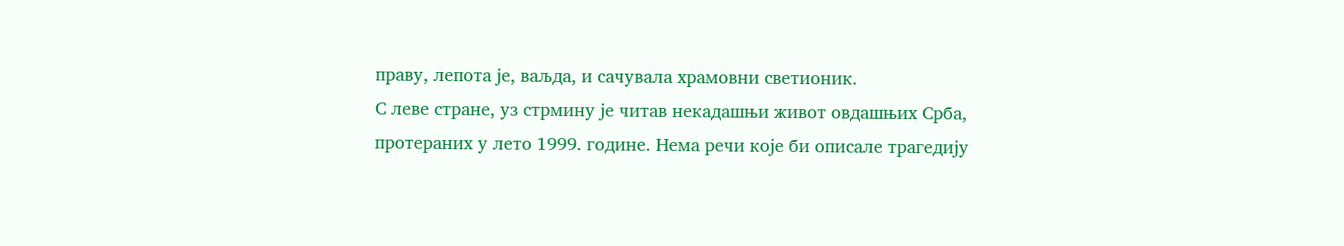праву, лепота је, ваљда, и сачувала храмовни светионик.
С леве стране, уз стрмину је читав некадашњи живот овдашњих Срба, протераних у лето 1999. године. Нема речи које би описале трагедију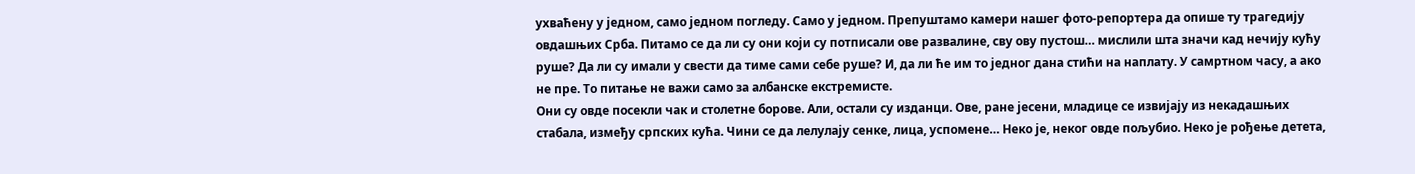ухваћену у једном, само једном погледу. Само у једном. Препуштамо камери нашег фото-репортера да опише ту трагедију овдашњих Срба. Питамо се да ли су они који су потписали ове развалине, сву ову пустош… мислили шта значи кад нечију кућу руше? Да ли су имали у свести да тиме сами себе руше? И, да ли ће им то једног дана стићи на наплату. У самртном часу, а ако не пре. То питање не важи само за албанске екстремисте.
Они су овде посекли чак и столетне борове. Али, остали су изданци. Ове, ране јесени, младице се извијају из некадашњих стабала, између српских кућа. Чини се да лелулају сенке, лица, успомене… Неко је, неког овде пољубио. Неко је рођење детета,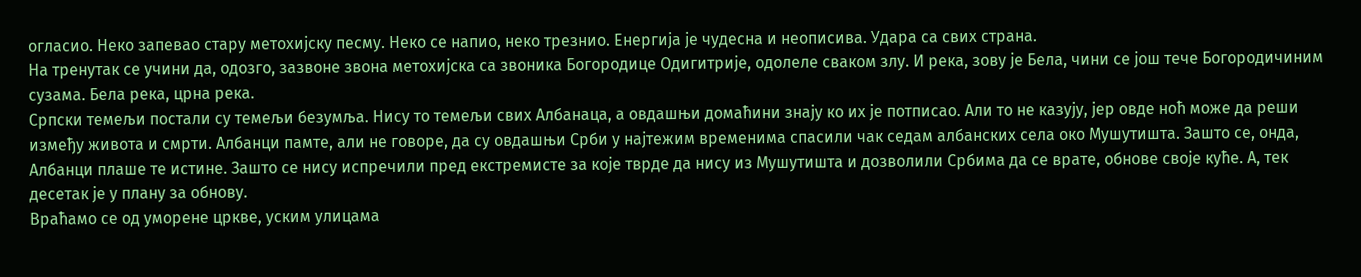огласио. Неко запевао стару метохијску песму. Неко се напио, неко трезнио. Енергија је чудесна и неописива. Удара са свих страна.
На тренутак се учини да, одозго, зазвоне звона метохијска са звоника Богородице Одигитрије, одолеле сваком злу. И река, зову је Бела, чини се још тече Богородичиним сузама. Бела река, црна река.
Српски темељи постали су темељи безумља. Нису то темељи свих Албанаца, а овдашњи домаћини знају ко их је потписао. Али то не казују, јер овде ноћ може да реши између живота и смрти. Албанци памте, али не говоре, да су овдашњи Срби у најтежим временима спасили чак седам албанских села око Мушутишта. Зашто се, онда, Албанци плаше те истине. Зашто се нису испречили пред екстремисте за које тврде да нису из Мушутишта и дозволили Србима да се врате, обнове своје куће. А, тек десетак је у плану за обнову.
Враћамо се од уморене цркве, уским улицама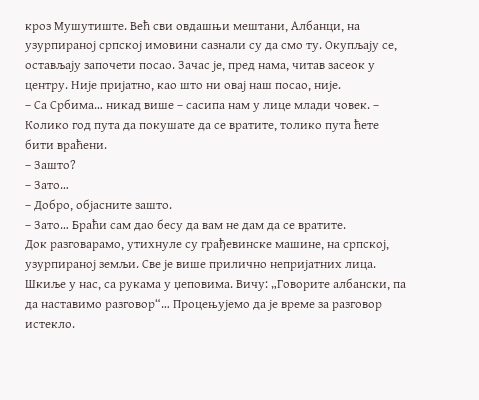кроз Мушутиште. Већ сви овдашњи мештани, Албанци, на узурпираној српској имовини сазнали су да смо ту. Окупљају се, остављају започети посао. Зачас је, пред нама, читав засеок у центру. Није пријатно, као што ни овај наш посао, није.
– Са Србима… никад више – сасипа нам у лице млади човек. – Колико год пута да покушате да се вратите, толико пута ћете бити враћени.
– Зашто?
– Зато…
– Добро, објасните зашто.
– Зато… Браћи сам дао бесу да вам не дам да се вратите.
Док разговарамо, утихнуле су грађевинске машине, на српској, узурпираној земљи. Све је више прилично непријатних лица. Шкиље у нас, са рукама у џеповима. Вичу: „Говорите албански, па да наставимо разговор“… Процењујемо да је време за разговор истекло.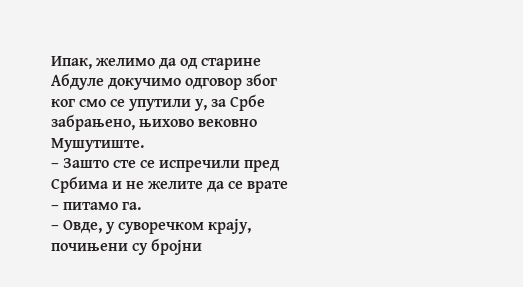Ипак, желимо да од старине Абдуле докучимо одговор због ког смо се упутили у, за Србе забрањено, њихово вековно Мушутиште.
– Зашто сте се испречили пред Србима и не желите да се врате – питамо га.
– Овде, у суворечком крају, почињени су бројни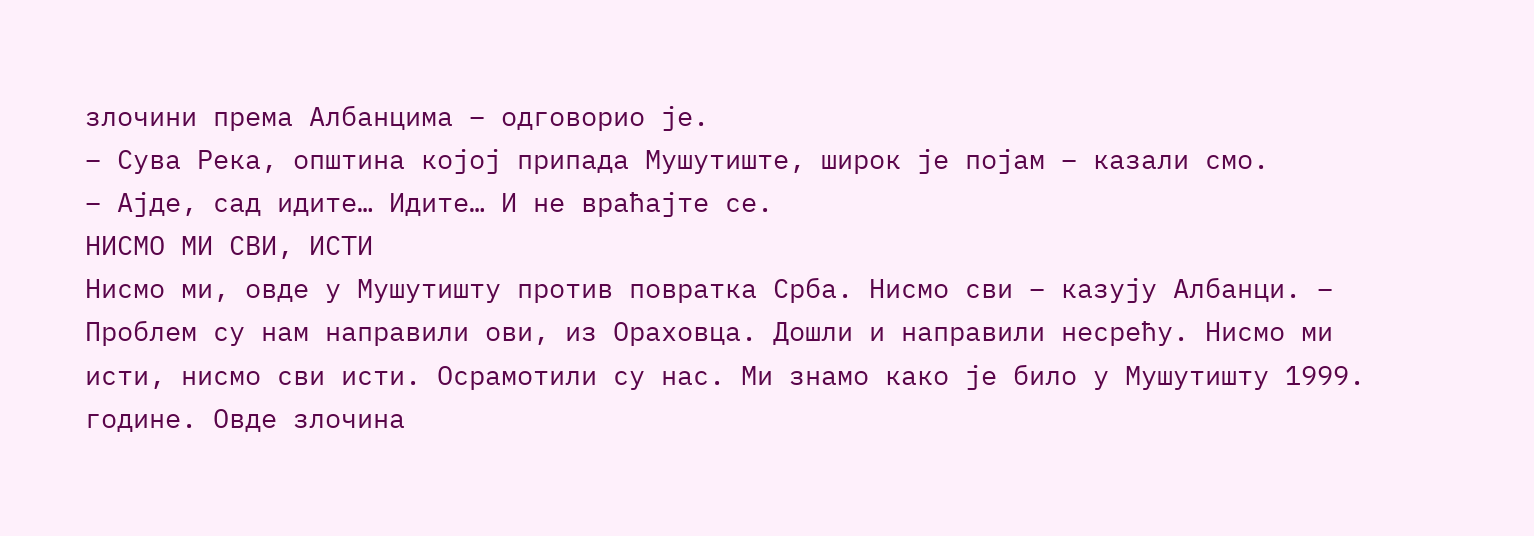злочини према Албанцима – одговорио је.
– Сува Река, општина којој припада Мушутиште, широк је појам – казали смо.
– Ајде, сад идите… Идите… И не враћајте се.
НИСМО МИ СВИ, ИСТИ
Нисмо ми, овде у Мушутишту против повратка Срба. Нисмо сви – казују Албанци. – Проблем су нам направили ови, из Ораховца. Дошли и направили несрећу. Нисмо ми исти, нисмо сви исти. Осрамотили су нас. Ми знамо како је било у Мушутишту 1999. године. Овде злочина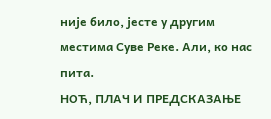није било, јесте у другим местима Суве Реке. Али, ко нас пита.
НОЋ, ПЛАЧ И ПРЕДСКАЗАЊЕ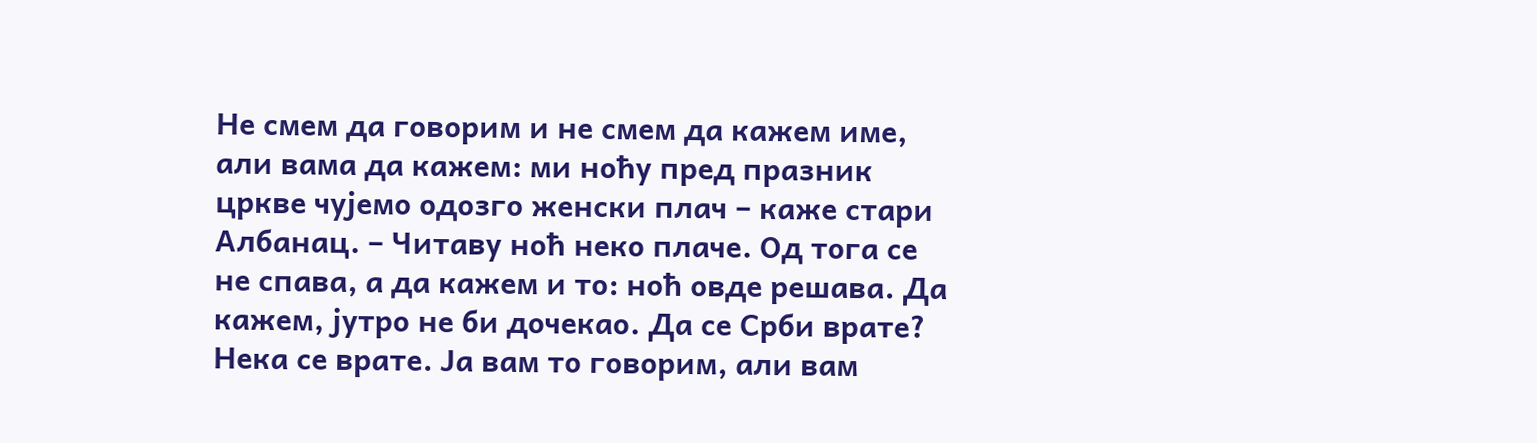Не смем да говорим и не смем да кажем име, али вама да кажем: ми ноћу пред празник цркве чујемо одозго женски плач – каже стари Албанац. – Читаву ноћ неко плаче. Од тога се не спава, а да кажем и то: ноћ овде решава. Да кажем, јутро не би дочекао. Да се Срби врате? Нека се врате. Ја вам то говорим, али вам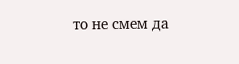то не смем да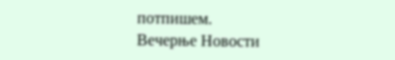потпишем.
Вечерње Новости